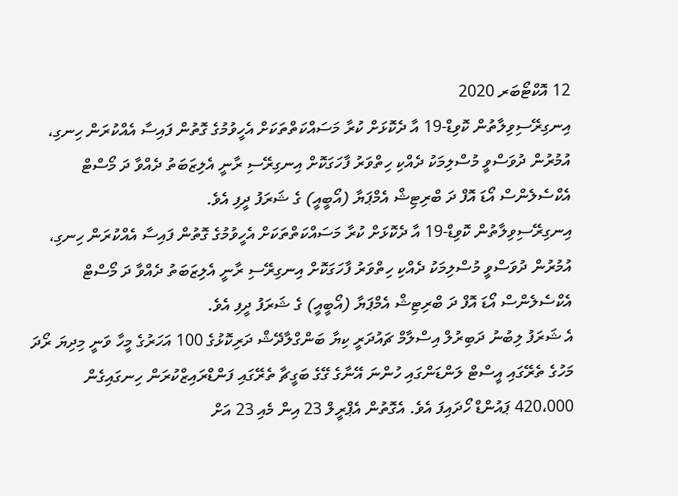12 އޮކްޓޯބަރ 2020
އިނގިރޭސިވިލާތުން ކޮވިޑް-19 އާ ދެކޮޅަށް ކުރާ މަސައްކަތްތަކަށް އެހީވުމުގެ ގޮތުން ފައިސާ އެއްކުރަން ހިނގި، އުމުރުން ދުވަސްވީ މުސްލިމަކު ދެއްކި ހިތްވަރު ފާހަގަކޮށް އިނގިރޭސި ރާނީ އެލިޒަބަތު ދެއްވާ ދަ މޯސްޓް އެކްސެލެންސް އޯޑަ އޮފް ދަ ބްރިޓިޝް އެމްޕަޔާ (އޯބީއީ) ގެ ޝަރަފު ދީފި އެވެ.
އިނގިރޭސިވިލާތުން ކޮވިޑް-19 އާ ދެކޮޅަށް ކުރާ މަސައްކަތްތަކަށް އެހީވުމުގެ ގޮތުން ފައިސާ އެއްކުރަން ހިނގި، އުމުރުން ދުވަސްވީ މުސްލިމަކު ދެއްކި ހިތްވަރު ފާހަގަކޮށް އިނގިރޭސި ރާނީ އެލިޒަބަތު ދެއްވާ ދަ މޯސްޓް އެކްސެލެންސް އޯޑަ އޮފް ދަ ބްރިޓިޝް އެމްޕަޔާ (އޯބީއީ) ގެ ޝަރަފު ދީފި އެވެ.
އެ ޝަރަފު ލިބުނު ދަބިރުލް އިސްލާމް ޗައުދަރީ ކިޔާ ބަންގްލާދޭޝް ދަރިކޮޅުގެ 100 އަހަރުގެ މީހާ ވަނީ މިދިޔަ ރޯދަ މަހުގެ ތެރޭގައި އީސްޓް ލަންޑަންގައި ހުންނަ އޭނާގެ ގޭގެ ބަގީޗާ ތެރޭގައި ފަންޑްރައިޒްކުރަން ހިނގައިގެން 420،000 ޕައުންޑް ހޯދައިފަ އެވެ. އެގޮތުން އެޕްރީލް 23 އިން މެއި 23 އަށް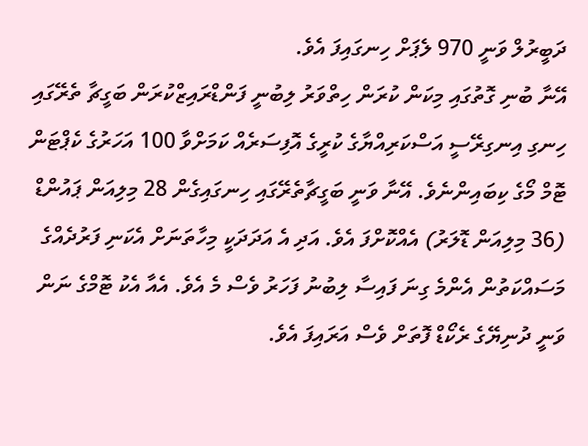ދަބީރުލް ވަނީ 970 ލެޕަށް ހިނގައިފަ އެވެ.
އޭނާ ބުނި ގޮތުގައި މިކަން ކުރަން ހިތްވަރު ލިބުނީ ފަންޑްރައިޒްކުރަން ބަގީޗާ ތެރޭގައި ހިނގި އިނގިރޭސީ އަސްކަރިއްޔާގެ ކުރީގެ އޮފިސަރެއް ކަމަށްވާ 100 އަހަރުގެ ކެޕްޓަން ޓޮމް މޯގެ ކިބައިންނެވެ. އޭނާ ވަނީ ބަގީޗާތެރޭގައި ހިނގައިގެން 28 މިލިއަން ޕައުންޑް (36 މިލިއަން ޑޮލަރު) އެއްކޮށްފަ އެވެ. އަދި އެ އަދަދަކީ މިހާތަނަށް އެކަނި ފަރުދެއްގެ މަސައްކަތުން އެންމެ ގިނަ ފައިސާ ލިބުނު ފަހަރު ވެސް މެ އެވެ. އެއާ އެކު ޓޮމްގެ ނަން ވަނީ ދުނިޔޭގެ ރެކޯޑް ފޮތަށް ވެސް އަރައިފަ އެވެ.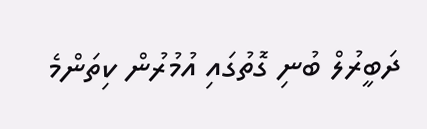ދަބީރުލް ބުނި ގޮތުގައި އުމުރުން ކިތަންމެ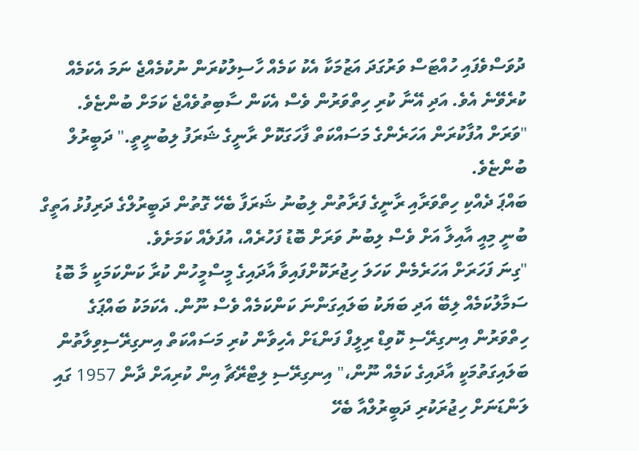ދުވަސްވެފައި ހުއްޓަސް ވަރުގަދަ އަޒުމަކާ އެކު ކަމެއް ހާސިލުކުރަން ނުކުމެއްޖެ ނަމަ އެކަމެއް ކުރެވޭނެ އެވެ. އަދި އޭނާ ކުރި ހިތްވަރުން ވެސް އެކަން ސާބިތުވެއްޖެ ކަމަށް ބުންޏެވެ.
"ވަރަށް އުފާކުރަން އަހަރެންގެ މަސައްކަތް ފާހަގަކޮށް ރާނީގެ ޝަރަފު ލިބުނީތީ." ދަބީރުލް ބުންޏެވެ.
ބައްޕަ ދެއްކި ހިތްވަރާއި ރާނީގެ ފަރާތުން ލިބުނު ޝަރަފާ ބެހޭ ގޮތުން ދަބީރުލްގެ ދަރިފުޅު އަތީގް ބުނީ މިއީ އާއިލާ އަށް ވެސް ލިބުނު ވަރަށް ބޮޑު ފަހުރެއް، އުފަލެއް ކަމަށެވެ.
"ގިނަ ފަހަރަށް އަހަރެމެން ކަހަލަ ހިޖުރަކޮށްފައިވާ އާދައިގެ މީސްމީހުން ކުރާ ކަންކަމަކީ މާ ބޮޑު ސަމާލުކަމެއް ލިބޭ އަދި ބަޔަކު ބަލައިގަންނަ ކަންކަމެއް ވެސް ނޫން. އެކަމަކު ބައްޕަގެ ހިތްވަރުން އިނގިރޭސި ކޮވިޑް ރިލީފް ފަންޑަށް އެހިވާން ކުރި މަސައްކަތް އިނގިރޭސިވިލާތުން ބަލައިގަތުމަކީ އާދައިގެ ކަމެއް ނޫން،" އިނގިރޭސި ލިޓްރޭޗާ އިން ކުރިއަށް ދާން 1957 ގައި ލަންޑަނަށް ހިޖުރަކުރި ދަބީރުލްއާ ބެހޭ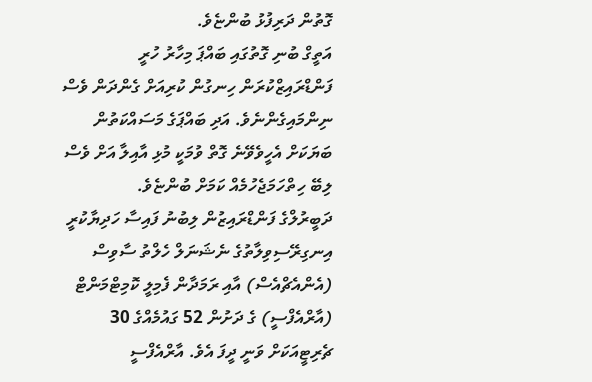ގޮތުން ދަރިފުޅު ބުންޏެވެ.
އަތީގް ބުނި ގޮތުގައި ބައްޕަ މިހާރު ހުރީ ފަންޑްރައިޒްކުރަން ހިނގުން ކުރިއަށް ގެންދަން ވެސް ނިންމައިގެންނެވެ. އަދި ބައްޕަގެ މަސައްކަތުން ބަޔަކަށް އެހީވެވޭނެ ގޮތް ވުމަކީ މުޅި އާއިލާ އަށް ވެސް ލިބޭ ހިތްހަމަޖެހުމެއް ކަމަށް ބުންޏެވެ.
ދަބީރުލްގެ ފަންޑްރައިޒުން ލިބުނު ފައިސާ ހަދިޔާކުރީ އިނގިރޭސިވިލާތުގެ ނެޝަނަލް ހެލްތު ސާވިސް (އެންއެޗްއެސް) އާއި ރަމަދާން ފެމިލީ ކޮމިޓްމަންޓް (އާރްއެފްސީ) ގެ ދަށުން 52 ގައުމެއްގެ 30 ޗެރިޓީއަކަށް ވަނީ ދީފަ އެވެ. އާރްއެފްސީ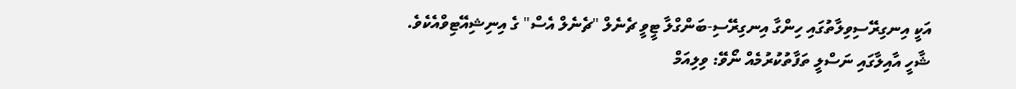އަކީ އިނގިރޭސިވިލާތުގައި ހިންގާ އިނގިރޭސި-ބަންގްލާ ޓީވީ ޗެނެލް "ޗެނެލް އެސް" ގެ އިނިޝިއޭޓިވްއެކެވެ.
ޝާހީ އާއިލާގައި ނަސްލީ ތަފާތުކުރުމެއް ނޯވޭ: ވިލިއަމް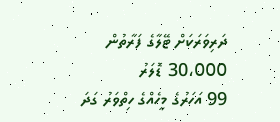ދަރިވަރަކަށް ޓޭލާގެ ފަރާތުން 30،000 ޑޮލަރު
99 އަހަރުގެ މީހެއްގެ ހިތްވަރު ގަދަ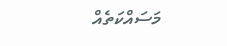މަސައްކަތެއް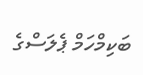ބަކިމްހަމް ޕެލަސްގެ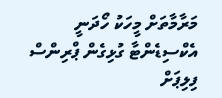މަރާމާތަށް މީހަކު ހޯދަނީ
އެކްސިޑެންޓާ ގުޅިގެން ޕްރިންސް ފިލިޕަށް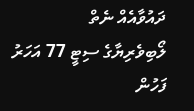ދައުވާއެއް ނެތް
ލޯބިވެރިޔާގެ ސިޓީ 77 އަހަރު ފަހުން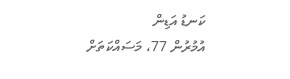ކަނޑު އަޑިން
އުމުރުން 77، މަސައްކަތަށް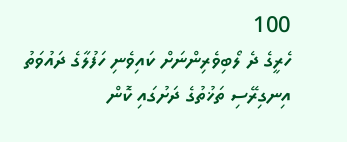100
ހެރީގެ ދެ ލޯބިވެރިންނަށް ކައިވެނި ހަފުލާގެ ދައުވަތު
އިނގިރޭސި ތަޚުތުގެ ދަށުގައި ކޮން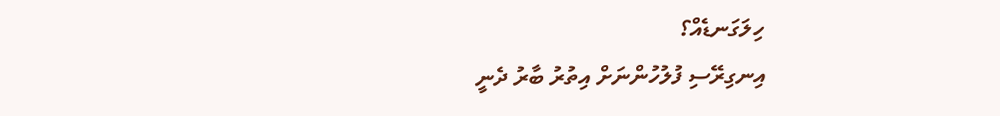ހިލަގަނޑެއް؟
އިނގިރޭސި ފުލުހުންނަށް އިތުރު ބާރު ދެނީ